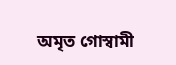অমৃত গোস্বামী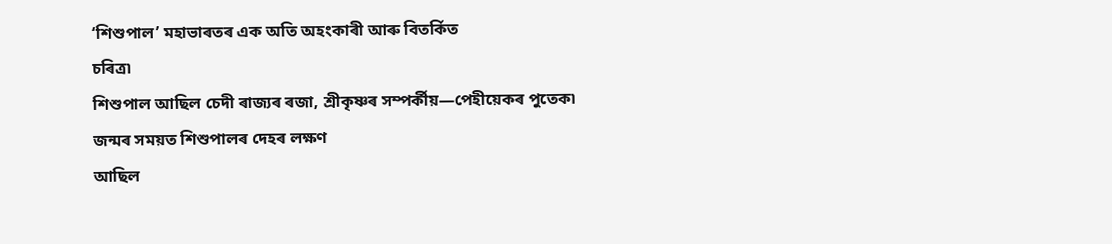‘শিশুপাল’ মহাভাৰতৰ এক অতি অহংকাৰী আৰু বিতৰ্কিত
চৰিত্ৰ৷
শিশুপাল আছিল চেদী ৰাজ্যৰ ৰজা, শ্ৰীকৃষ্ণৰ সম্পৰ্কীয়—পেহীয়েকৰ পুতেক৷ জন্মৰ সময়ত শিশুপালৰ দেহৰ লক্ষণ
আছিল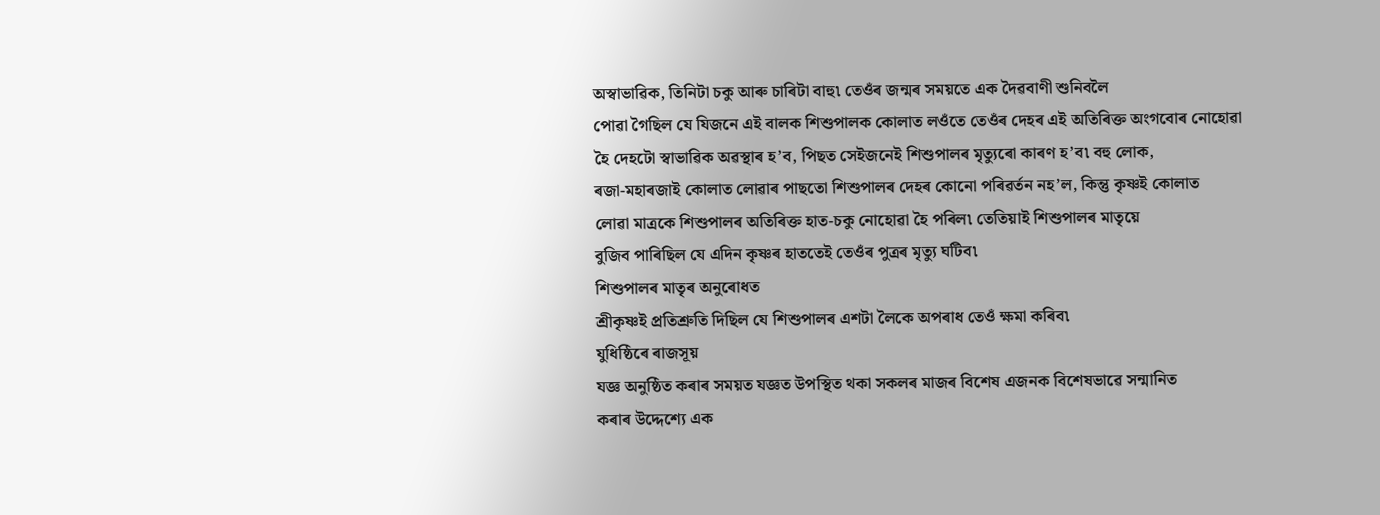অস্বাভাৱিক, তিনিটা চকু আৰু চাৰিটা বাহু৷ তেওঁৰ জন্মৰ সময়তে এক দৈৱবাণী শুনিবলৈ
পোৱা গৈছিল যে যিজনে এই বালক শিশুপালক কোলাত লওঁতে তেওঁৰ দেহৰ এই অতিৰিক্ত অংগবোৰ নোহোৱা
হৈ দেহটো স্বাভাৱিক অৱস্থাৰ হ’ব, পিছত সেইজনেই শিশুপালৰ মৃত্যুৰো কাৰণ হ’ব৷ বহু লোক,
ৰজা-মহাৰজাই কোলাত লোৱাৰ পাছতো শিশুপালৰ দেহৰ কোনো পৰিৱৰ্তন নহ’ল, কিন্তু কৃষ্ণই কোলাত
লোৱা মাত্ৰকে শিশুপালৰ অতিৰিক্ত হাত-চকু নোহোৱা হৈ পৰিল৷ তেতিয়াই শিশুপালৰ মাতৃয়ে
বুজিব পাৰিছিল যে এদিন কৃষ্ণৰ হাততেই তেওঁৰ পুত্ৰৰ মৃত্যু ঘটিব৷
শিশুপালৰ মাতৃৰ অনুৰোধত
শ্ৰীকৃষ্ণই প্ৰতিশ্ৰুতি দিছিল যে শিশুপালৰ এশটা লৈকে অপৰাধ তেওঁ ক্ষমা কৰিব৷
যুধিষ্ঠিৰে ৰাজসূয়
যজ্ঞ অনুষ্ঠিত কৰাৰ সময়ত যজ্ঞত উপস্থিত থকা সকলৰ মাজৰ বিশেষ এজনক বিশেষভাৱে সন্মানিত
কৰাৰ উদ্দেশ্যে এক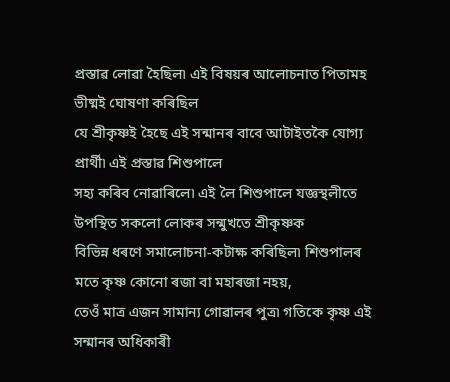প্ৰস্তাৱ লোৱা হৈছিল৷ এই বিষয়ৰ আলোচনাত পিতামহ ভীষ্মই ঘোষণা কৰিছিল
যে শ্ৰীকৃষ্ণই হৈছে এই সন্মানৰ বাবে আটাইতকৈ যোগ্য প্ৰাৰ্থী৷ এই প্ৰস্তাৱ শিশুপালে
সহ্য কৰিব নোৱাৰিলে৷ এই লৈ শিশুপালে যজ্ঞস্থলীতে উপস্থিত সকলো লোকৰ সন্মুখতে শ্ৰীকৃষ্ণক
বিভিন্ন ধৰণে সমালোচনা-কটাক্ষ কৰিছিল৷ শিশুপালৰ মতে কৃষ্ণ কোনো ৰজা বা মহাৰজা নহয়,
তেওঁ মাত্ৰ এজন সামান্য গোৱালৰ পুত্ৰ৷ গতিকে কৃষ্ণ এই সন্মানৰ অধিকাৰী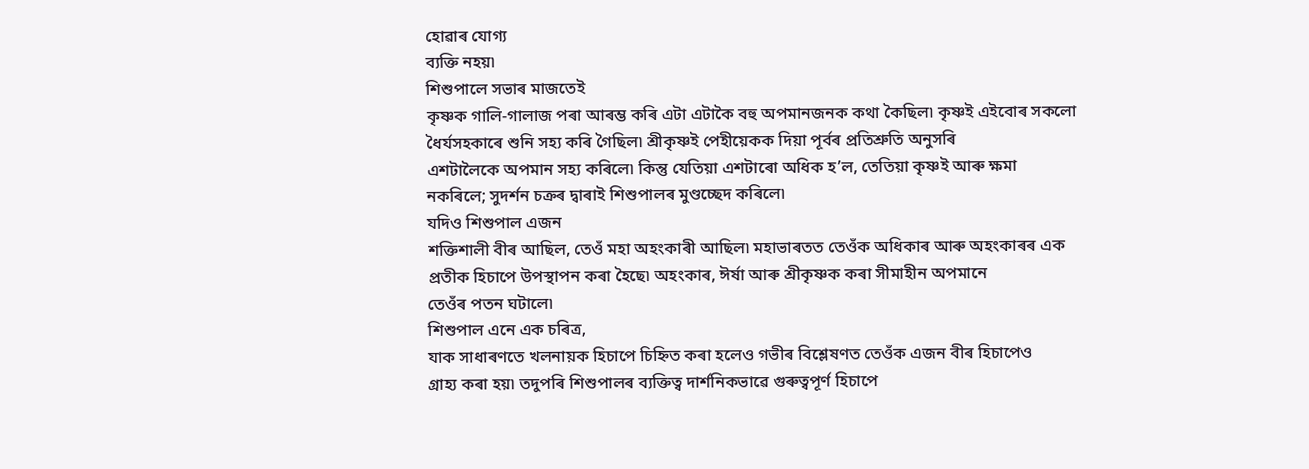হোৱাৰ যোগ্য
ব্যক্তি নহয়৷
শিশুপালে সভাৰ মাজতেই
কৃষ্ণক গালি-গালাজ পৰা আৰম্ভ কৰি এটা এটাকৈ বহু অপমানজনক কথা কৈছিল৷ কৃষ্ণই এইবোৰ সকলো
ধৈৰ্যসহকাৰে শুনি সহ্য কৰি গৈছিল৷ শ্ৰীকৃষ্ণই পেহীয়েকক দিয়া পূৰ্বৰ প্ৰতিশ্ৰুতি অনুসৰি
এশটালৈকে অপমান সহ্য কৰিলে৷ কিন্তু যেতিয়া এশটাৰো অধিক হ’ল, তেতিয়া কৃষ্ণই আৰু ক্ষমা
নকৰিলে; সুদৰ্শন চক্ৰৰ দ্বাৰাই শিশুপালৰ মুণ্ডচ্ছেদ কৰিলে৷
যদিও শিশুপাল এজন
শক্তিশালী বীৰ আছিল, তেওঁ মহা অহংকাৰী আছিল৷ মহাভাৰতত তেওঁক অধিকাৰ আৰু অহংকাৰৰ এক
প্ৰতীক হিচাপে উপস্থাপন কৰা হৈছে৷ অহংকাৰ, ঈৰ্ষা আৰু শ্ৰীকৃষ্ণক কৰা সীমাহীন অপমানে
তেওঁৰ পতন ঘটালে৷
শিশুপাল এনে এক চৰিত্ৰ,
যাক সাধাৰণতে খলনায়ক হিচাপে চিহ্নিত কৰা হলেও গভীৰ বিশ্লেষণত তেওঁক এজন বীৰ হিচাপেও
গ্ৰাহ্য কৰা হয়৷ তদুপৰি শিশুপালৰ ব্যক্তিত্ব দাৰ্শনিকভাৱে গুৰুত্বপূৰ্ণ হিচাপে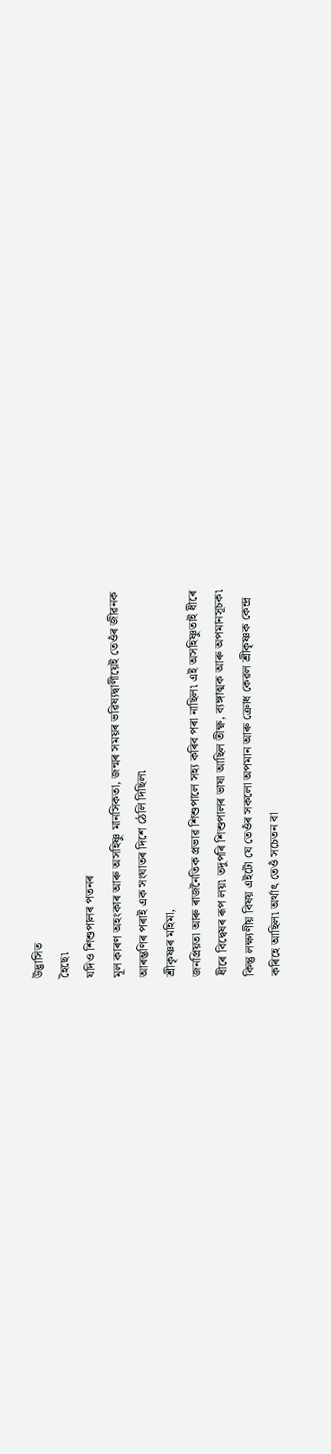উদ্ভাসিত
হৈছে৷
যদিও শিশুপালৰ পতনৰ
মূল কাৰণ অহংকাৰ আৰু অসহিষ্ণু মানসিকতা, জন্মৰ সময়ৰ ভৱিষ্যদ্বাণীয়েই তেওঁৰ জীৱনক
আৰম্ভণিৰ পৰাই এক সংঘাতৰ দিশে ঠেলি দিছিল৷
শ্ৰীকৃষ্ণৰ মহিমা,
জনপ্ৰিয়তা আৰু ৰাজনৈতিক প্ৰভাৱ শিশুপালে সহ্য কৰিব পৰা নাছিল৷ এই অসহিষ্ণুতাই ধীৰে
ধীৰে বিদ্বেষৰ ৰূপ লয়৷ তদুপৰি শিশুপালৰ ভাষা আছিল তীক্ষ্ণ, ব্যঙ্গাত্মক আৰু অপমানসূচক৷
কিন্তু লক্ষ্যণীয় বিষয় এইটো যে তেওঁৰ সকলো অপমান আৰু ক্ৰোধ কেৱল শ্ৰীকৃষ্ণক কেন্দ্ৰ
কৰিহে আছিল৷ অৰ্থাৎ তেওঁ সচেতন বা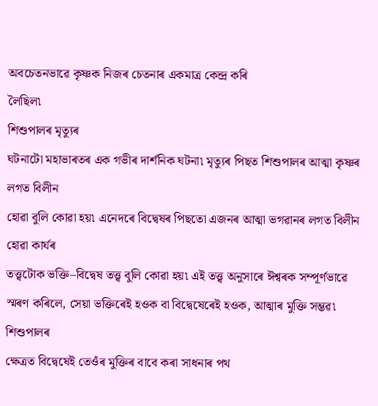অবচেতনভাৱে কৃষ্ণক নিজৰ চেতনাৰ একমাত্ৰ কেন্দ্ৰ কৰি
লৈছিল৷
শিশুপালৰ মৃত্যুৰ
ঘটনাটো মহাভাৰতৰ এক গভীৰ দাৰ্শনিক ঘটনা৷ মৃত্যুৰ পিছত শিশুপালৰ আত্মা কৃষ্ণৰ লগত বিলীন
হোৱা বুলি কোৱা হয়৷ এনেদৰে বিদ্বেষৰ পিছতো এজনৰ আত্মা ভগৱানৰ লগত বিলীন হোৱা কাৰ্যৰ
তত্ত্বটোক ভক্তি–বিদ্বেষ তত্ত্ব বুলি কোৱা হয়৷ এই তত্ত্ব অনুসাৰে ঈশ্বৰক সম্পূৰ্ণভাৱে
স্মৰণ কৰিলে, সেয়া ভক্তিৰেই হওক বা বিদ্বেষেৰেই হওক, আত্মাৰ মুক্তি সম্ভৱ৷ শিশুপালৰ
ক্ষেত্ৰত বিদ্বেষেই তেওঁৰ মুক্তিৰ বাবে কৰা সাধনাৰ পথ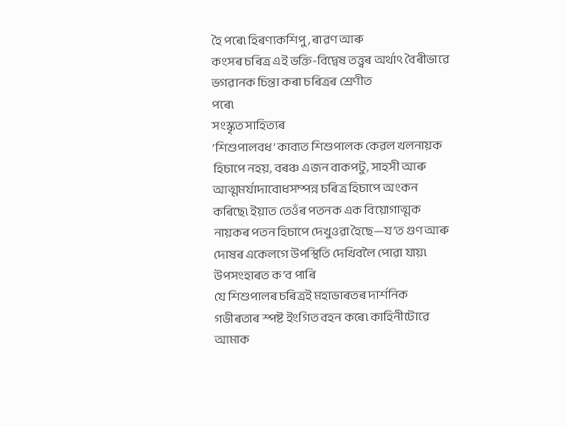হৈ পৰে৷ হিৰণ্যকশিপু, ৰাৱণ আৰু
কংসৰ চৰিত্ৰ এই ভক্তি-বিদ্বেষ তত্ত্বৰ অৰ্থাৎ বৈৰীভাৱে ভগৱানক চিন্তা কৰা চৰিত্ৰৰ শ্ৰেণীত
পৰে৷
সংস্কৃত সাহিত্যৰ
‘শিশুপালবধ’ কাব্যত শিশুপালক কেৱল খলনায়ক হিচাপে নহয়, বৰঞ্চ এজন বাকপটু, সাহসী আৰু
আত্মমৰ্যাদাবোধসম্পন্ন চৰিত্ৰ হিচাপে অংকন কৰিছে৷ ইয়াত তেওঁৰ পতনক এক বিয়োগাত্মক
নায়কৰ পতন হিচাপে দেখুওৱা হৈছে—য’ত গুণ আৰু দোষৰ একেলগে উপস্থিতি দেখিবলৈ পোৱা যায়৷
উপসংহাৰত ক’ব পাৰি
যে শিশুপালৰ চৰিত্ৰই মহাভাৰতৰ দাৰ্শনিক গভীৰতাৰ স্পষ্ট ইংগিত বহন কৰে৷ কাহিনীটোৱে আমাক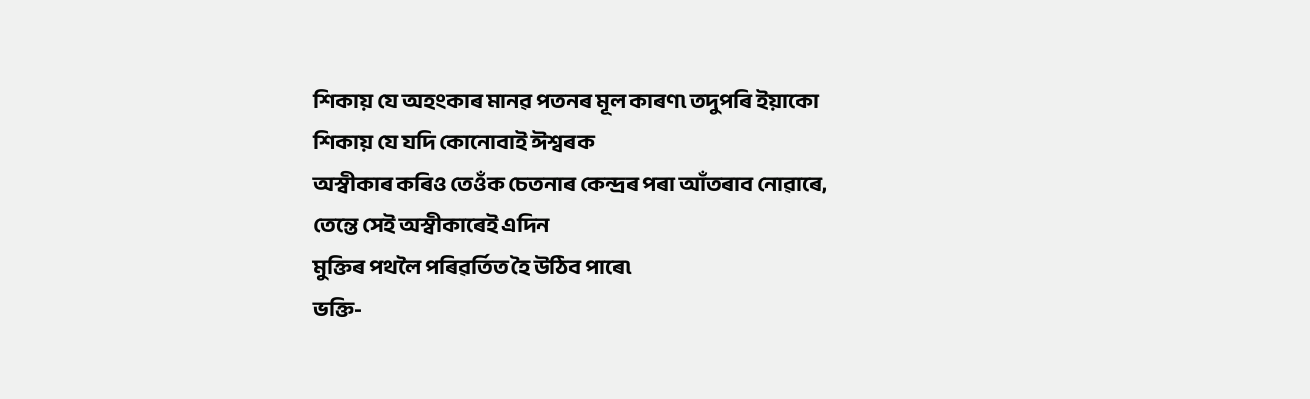শিকায় যে অহংকাৰ মানৱ পতনৰ মূল কাৰণ৷ তদুপৰি ইয়াকো শিকায় যে যদি কোনোবাই ঈশ্বৰক
অস্বীকাৰ কৰিও তেওঁক চেতনাৰ কেন্দ্ৰৰ পৰা আঁতৰাব নোৱাৰে, তেন্তে সেই অস্বীকাৰেই এদিন
মুক্তিৰ পথলৈ পৰিৱৰ্তিত হৈ উঠিব পাৰে৷
ভক্তি-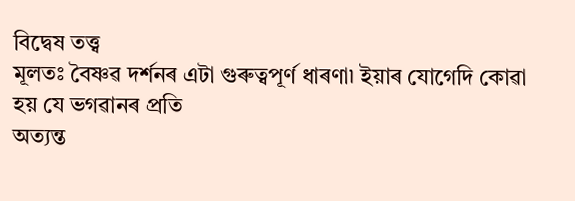বিদ্বেষ তত্ত্ব
মূলতঃ বৈষ্ণৱ দৰ্শনৰ এটা গুৰুত্বপূৰ্ণ ধাৰণা৷ ইয়াৰ যোগেদি কোৱা হয় যে ভগৱানৰ প্ৰতি
অত্যন্ত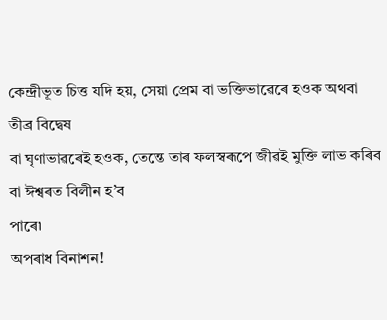কেন্দ্ৰীভূত চিত্ত যদি হয়, সেয়া প্ৰেম বা ভক্তিভাৱেৰে হওক অথবা তীব্ৰ বিদ্বেষ
বা ঘৃণাভাৱৰেই হওক, তেন্তে তাৰ ফলস্বৰূপে জীৱই মুক্তি লাভ কৰিব বা ঈশ্বৰত বিলীন হ’ব
পাৰে৷
অপৰাধ বিনাশন!